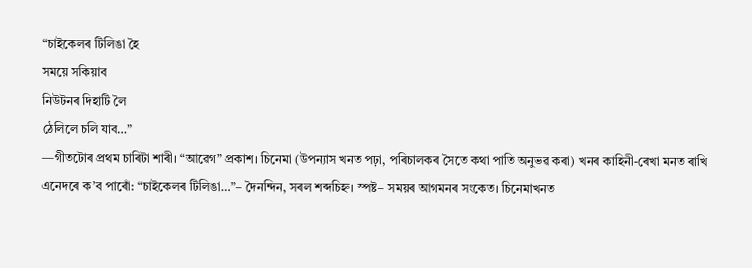“চাইকেলৰ টিলিঙা হৈ
সময়ে সকিয়াব
নিউটনৰ দিহাটি লৈ
ঠেলিলে চলি যাব…”
—গীতটোৰ প্ৰথম চাৰিটা শাৰী। “আৱেগ” প্ৰকাশ। চিনেমা (উপন্যাস খনত পঢ়া, পৰিচালকৰ সৈতে কথা পাতি অনুভৱ কৰা) খনৰ কাহিনী-ৰেখা মনত ৰাখি এনেদৰে ক’ব পাৰোঁ: “চাইকেলৰ টিলিঙা…”– দৈনন্দিন, সৰল শব্দচিহ্ন। স্পষ্ট– সময়ৰ আগমনৰ সংকেত। চিনেমাখনত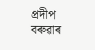প্ৰদীপ বৰুৱাৰ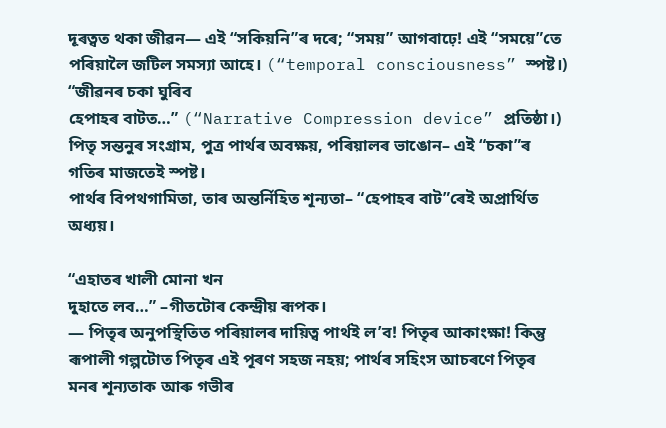দূৰত্বত থকা জীৱন— এই “সকিয়নি”ৰ দৰে; “সময়” আগবাঢ়ে! এই “সময়ে”তে পৰিয়ালৈ জটিল সমস্যা আহে। (“temporal consciousness” স্পষ্ট।)
“জীৱনৰ চকা ঘুৰিব
হেপাহৰ বাটত…” (“Narrative Compression device” প্ৰতিষ্ঠা।)
পিতৃ সন্তনুৰ সংগ্ৰাম, পুত্ৰ পাৰ্থৰ অবক্ষয়, পৰিয়ালৰ ভাঙোন– এই “চকা”ৰ গতিৰ মাজতেই স্পষ্ট।
পাৰ্থৰ বিপথগামিতা, তাৰ অন্তৰ্নিহিত শূন্যতা– “হেপাহৰ বাট”ৰেই অপ্ৰাৰ্থিত অধ্যয়।

“এহাতৰ খালী মোনা খন
দুহাতে লব…” –গীতটোৰ কেন্দ্ৰীয় ৰূপক।
— পিতৃৰ অনুপস্থিতিত পৰিয়ালৰ দায়িত্ব পাৰ্থই ল’ব! পিতৃৰ আকাংক্ষা! কিন্তু ৰূপালী গল্পটোত পিতৃৰ এই পূৰণ সহজ নহয়; পাৰ্থৰ সহিংস আচৰণে পিতৃৰ মনৰ শূন্যতাক আৰু গভীৰ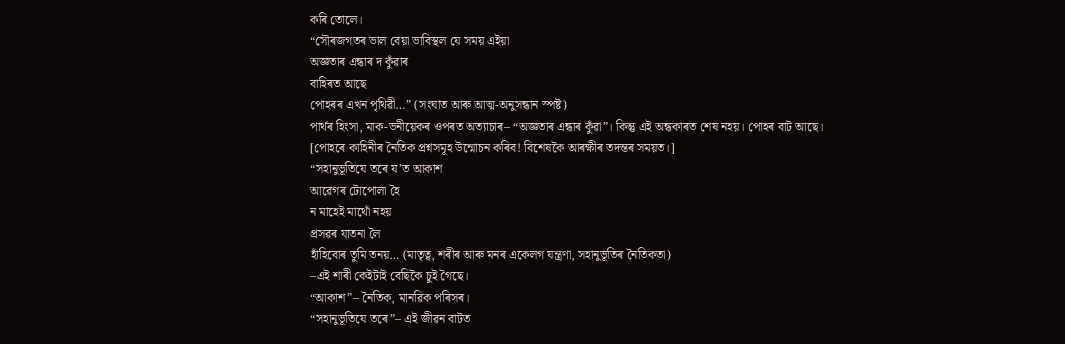কৰি তোলে।
“সৌৰজগতৰ ভাল বেয়া ভাবিস্থল যে সময় এইয়া
অজ্ঞতাৰ এন্ধাৰ দ কুঁৱাৰ
বাহিৰত আছে
পোহৰৰ এখন পৃথিৱী…” (সংঘাত আৰু আত্ম-অনুসন্ধান স্পষ্ট)
পাৰ্থৰ হিংসা, মাক-ভনীয়েকৰ ওপৰত অত্যাচাৰ– “অজ্ঞতাৰ এন্ধাৰ কুঁৱা”। কিন্তু এই অন্ধকাৰত শেষ নহয়। পোহৰ বাট আছে।
[পোহৰে কাহিনীৰ নৈতিক প্ৰশ্নসমূহ উন্মোচন কৰিব! বিশেষকৈ আৰক্ষীৰ তদন্তৰ সময়ত।]
“সহানুভূতিযে তৰে য’ত আকাশ
আৱেগৰ টোপোলা হৈ
ন মাহেই মাথোঁ নহয়
প্ৰসৱৰ যাতনা লৈ
হাঁহিবোৰ তুমি তনয়… (মাতৃত্ব, শৰীৰ আৰু মনৰ একেলগ যন্ত্ৰণা, সহানুভূতিৰ নৈতিকতা)
–এই শাৰী কেইটাই বেছিকৈ চুই গৈছে।
“আকাশ”– নৈতিক, মানৱিক পৰিসৰ।
“সহানুভূতিযে তৰে”– এই জীৱন বাটত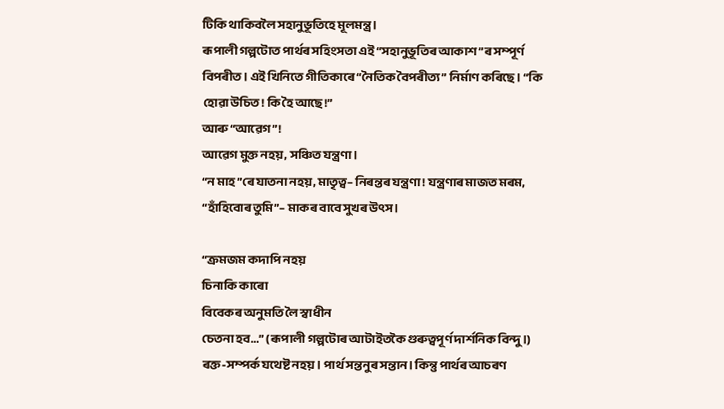টিকি থাকিবলৈ সহানুভূতিহে মূলমন্ত্ৰ।
ৰূপালী গল্পটোত পাৰ্থৰ সহিংসতা এই “সহানুভূতিৰ আকাশ”ৰ সম্পূৰ্ণ বিপৰীত। এই খিনিতে গীতিকাৰে “নৈতিক বৈপৰীত্য” নিৰ্মাণ কৰিছে। “কি হোৱা উচিত! কি হৈ আছে!”
আৰু “আৱেগ”!
আৱেগ মুক্ত নহয়, সঞ্চিত যন্ত্ৰণা।
“ন মাহ”ৰে যাতনা নহয়, মাতৃত্ব– নিৰন্তৰ যন্ত্ৰণা! যন্ত্ৰণাৰ মাজত মৰম, “হাঁহিবোৰ তুমি”– মাকৰ বাবে সুখৰ উৎস।

“ক্রমজম কদাপি নহয়
চিনাকি কাৰো
বিবেকৰ অনুমতি লৈ স্বাধীন
চেতনা হব…” (ৰূপালী গল্পটোৰ আটাইতকৈ গুৰুত্বপূৰ্ণ দাৰ্শনিক বিন্দু।)
ৰক্ত-সম্পৰ্ক যথেষ্ট নহয়। পাৰ্থ সন্তনুৰ সন্তান। কিন্তু পাৰ্থৰ আচৰণ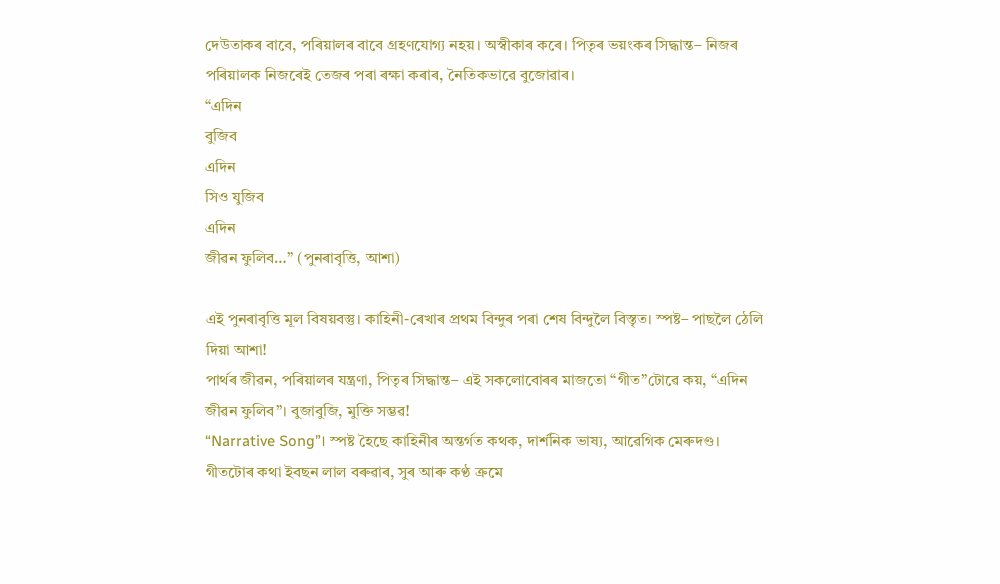দেউতাকৰ বাবে, পৰিয়ালৰ বাবে গ্ৰহণযোগ্য নহয়। অস্বীকাৰ কৰে। পিতৃৰ ভয়ংকৰ সিদ্ধান্ত– নিজৰ পৰিয়ালক নিজৰেই তেজৰ পৰা ৰক্ষা কৰাৰ, নৈতিকভাৱে বুজোৱাৰ।
“এদিন
বুজিব
এদিন
সিও যুজিব
এদিন
জীৱন ফুলিব…” (পুনৰাবৃত্তি, আশা)

এই পুনৰাবৃত্তি মূল বিষয়বস্তু। কাহিনী-ৰেখাৰ প্ৰথম বিন্দুৰ পৰা শেষ বিন্দুলৈ বিস্তৃত। স্পষ্ট– পাছলৈ ঠেলি দিয়া আশা!
পাৰ্থৰ জীৱন, পৰিয়ালৰ যন্ত্ৰণা, পিতৃৰ সিদ্ধান্ত– এই সকলোবোৰৰ মাজতো “গীত”টোৱে কয়, “এদিন জীৱন ফুলিব”। বুজাবুজি, মুক্তি সম্ভৱ!
“Narrative Song”। স্পষ্ট হৈছে কাহিনীৰ অন্তৰ্গত কথক, দাৰ্শনিক ভাষ্য, আৱেগিক মেৰুদণ্ড।
গীতটোৰ কথা ইবছন লাল বৰুৱাৰ, সুৰ আৰু কণ্ঠ ক্ৰমে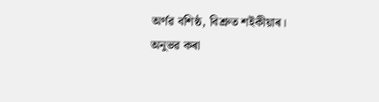অৰ্ণৱ বশিষ্ঠ, বিশ্ৰুত শইকীয়াৰ।
অনুভৱ কৰা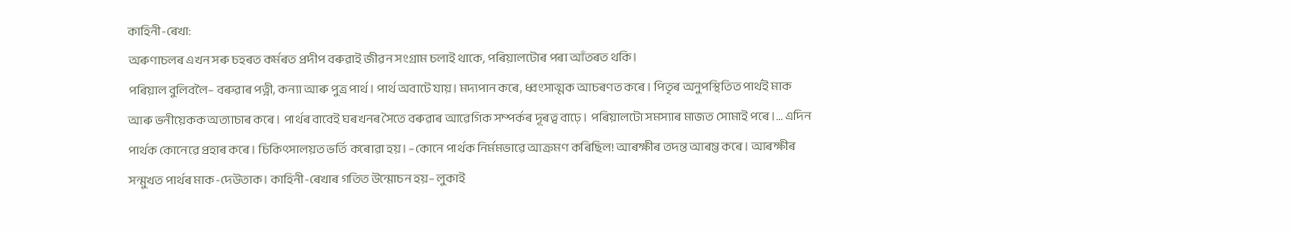কাহিনী-ৰেখা:
অৰুণাচলৰ এখন সৰু চহৰত কৰ্মৰত প্ৰদীপ বৰুৱাই জীৱন সংগ্ৰাম চলাই থাকে, পৰিয়ালটোৰ পৰা আঁতৰত থকি।
পৰিয়াল বুলিবলৈ– বৰুৱাৰ পত্নী, কন্যা আৰু পুত্ৰ পাৰ্থ। পাৰ্থ অবাটে যায়। মদ্যপান কৰে, ধ্বংসাত্মক আচৰণত কৰে। পিতৃৰ অনুপস্থিতিত পাৰ্থই মাক আৰু ভনীয়েকক অত্যাচাৰ কৰে। পাৰ্থৰ বাবেই ঘৰখনৰ সৈতে বৰুৱাৰ আৱেগিক সম্পৰ্কৰ দূৰত্ব বাঢ়ে। পৰিয়ালটো সমস্যাৰ মাজত সোমাই পৰে।… এদিন পাৰ্থক কোনেৱে প্ৰহাৰ কৰে। চিকিৎসালয়ত ভৰ্তি কৰোৱা হয়। –কোনে পাৰ্থক নিৰ্মমভাৱে আক্ৰমণ কৰিছিল! আৰক্ষীৰ তদন্ত আৰম্ভ কৰে। আৰক্ষীৰ সন্মুখত পাৰ্থৰ মাক-দেউতাক। কাহিনী-ৰেখাৰ গতিত উন্মোচন হয়– লুকাই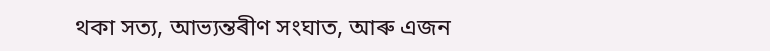থকা সত্য, আভ্যন্তৰীণ সংঘাত, আৰু এজন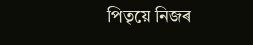পিতৃয়ে নিজৰ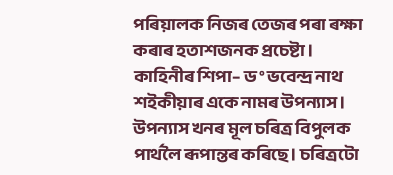পৰিয়ালক নিজৰ তেজৰ পৰা ৰক্ষা কৰাৰ হতাশজনক প্ৰচেষ্টা।
কাহিনীৰ শিপা– ড° ভবেন্দ্ৰ নাথ শইকীয়াৰ একে নামৰ উপন্যাস। উপন্যাস খনৰ মূল চৰিত্ৰ বিপুলক পাৰ্থলৈ ৰূপান্তৰ কৰিছে। চৰিত্ৰটো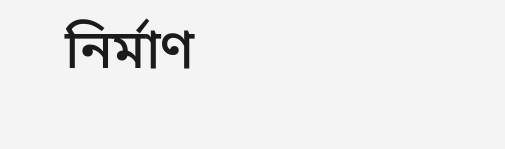নিৰ্মাণ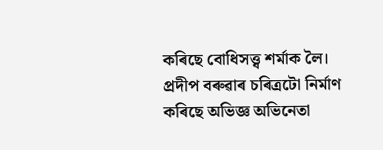কৰিছে বোধিসত্ত্ব শৰ্মাক লৈ। প্ৰদীপ বৰুৱাৰ চৰিত্ৰটো নিৰ্মাণ কৰিছে অভিজ্ঞ অভিনেতা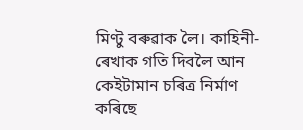মিণ্টু বৰুৱাক লৈ। কাহিনী-ৰেখাক গতি দিবলৈ আন কেইটামান চৰিত্ৰ নিৰ্মাণ কৰিছে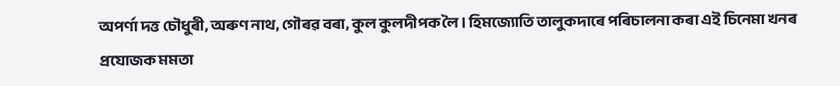অপৰ্ণা দত্ত চৌধুৰী, অৰুণ নাথ, গৌৰৱ বৰা, কুল কুলদীপক লৈ। হিমজ্যোতি তালুকদাৰে পৰিচালনা কৰা এই চিনেমা খনৰ প্ৰযোজক মমতা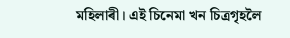মহিলাৰী। এই চিনেমা খন চিত্ৰগৃহলৈ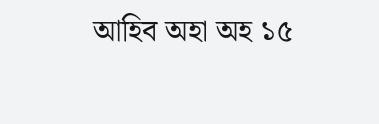আহিব অহা অহ ১৫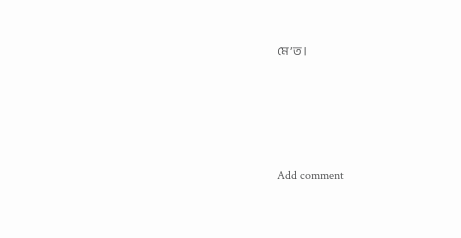মে’ত।







Add comment